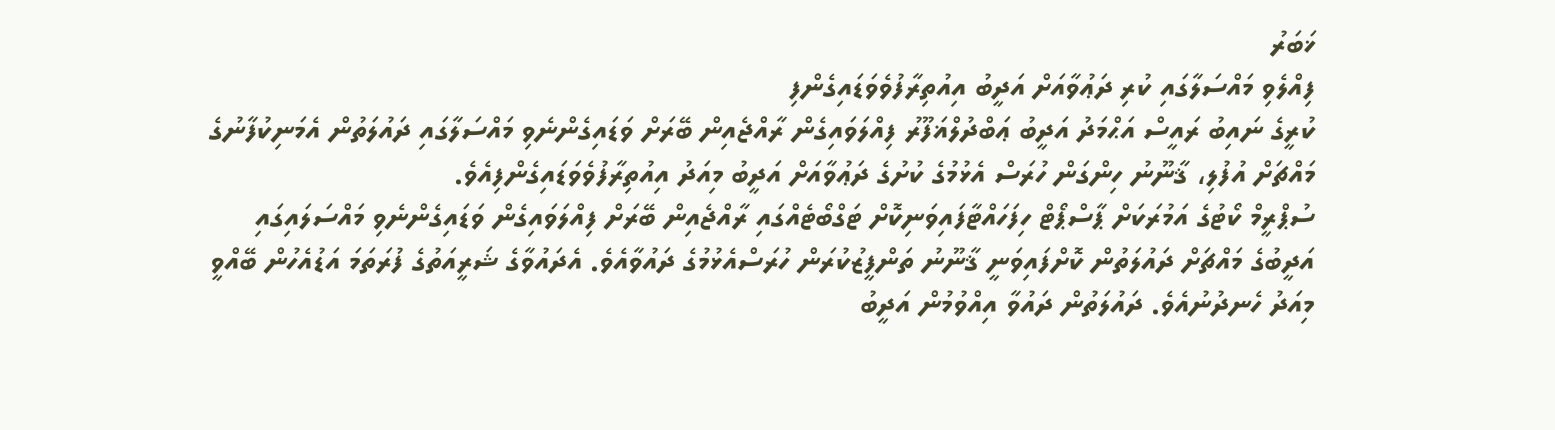ޚަބަރު
ފިއްލެވި މައްސަލާގައި ކުރި ދަޢުވާއަށް އަދީބު އިއުތިރާފުވެވަޑައިގެންފި
ކުރީގެ ނައިބު ރައީސް އަޙްމަދު އަދީބު ޢަބްދުލްޣަފޫރު ފިއްލަވައިގެން ރާއްޖެއިން ބޭރަށް ވަޑައިގެންނެވި މައްސަލާގައި ދައުލަތުން އެމަނިކުފާނުގެ މައްޗަށް އުފުލި، ޤާނޫނު ހިންގަން ހުރަސް އެޅުމުގެ ކުށުގެ ދަޢުވާއަށް އަދީބު މިއަދު އިއުތިރާފުވެވަޑައިގެންފިއެވެ.
ސުޕްރީމް ކޯޓުގެ އަމުރަކަށް ޕާސްޕޯޓް ހިފަހައްޓާފައިވަނިކޮށް ޓަގްބޯޓެއްގައި ރާއްޖެއިން ބޭރަށް ފިއްލަވައިގެން ވަޑައިގެންނެވި މައްސަލައިގައި އަދީބުގެ މައްޗަށް ދައުލަތުން ކޮށްފައިވަނީ ޤާނޫނު ތަންފީޒުކުރަން ހުރަސްއެޅުމުގެ ދައުވާއެވެ. އެދައުވާގެ ޝަރީއަތުގެ ފުރަތަމަ އަޑުއެހުން ބޭއްވީ މިއަދު ހެނދުނުއެވެ. ދައުލަތުން ދައުވާ އިއްވުމުން އަދީބު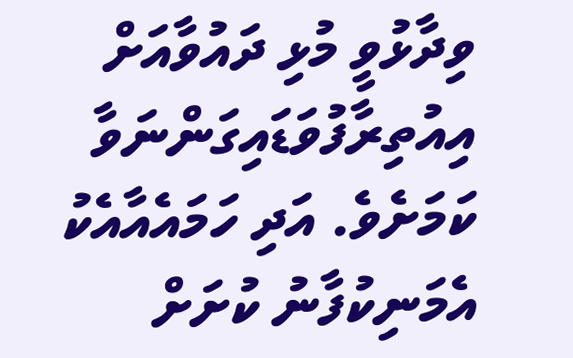ވިދާޅުވީ މުޅި ދައުވާއަށް އިއުތިރާފުވަޑައިގަންނަވާ ކަމަށެވެ. އަދި ހަމައެއާއެކު އެމަނިކުފާނު ކުށަށް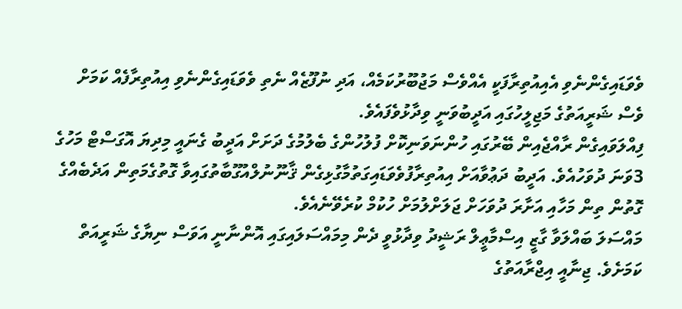ވެވަޑައިގެންނެވި އެއިއުތިރާފަކީ އެއްވެސް މަޖުބޫރުކަމެއް، އަދި ނުފޫޒެއް ނެތި ވެވަޑައިގެންނެވި އިއުތިރާފެއް ކަމަށް ވެސް ޝަރީއަތުގެ މަޖިލީހުގައި އަދީބުވަނީ ވިދާޅުވެފައެވެ.
ފިއްލަވައިގެން ރާއްޖެއިން ބޭރުގައި ހުންނަވަނިކޮށް ފުލުހުންގެ ބެލުމުގެ ދަށަށް އަދީބު ގެނައީ މިދިޔަ އޮގަސްޓް މަހުގެ 3ވަނަ ދުވަހުއެވެ. އަދީބު ދަޢުވާއަށް އިއުތިރާފުވެވަޑައިގަތުމާގުޅިގެން ޤާނޫނުލްއުގޫބާތުގައިވާ ގޮތުގެމަތިން އަދެބެއްގެ ގޮތުން ތިން މަހާއި އަށާރަ ދުވަހަށް ޖަލަށްލުމަށް ހުކުމް ކުރެވޭނެއެވެ.
މައްސަލަ ބައްލަވާ ގާޒީ އިސްމާޢީލް ރަޝީދު ވިދާޅުވީ ދެން މިމައްސަލައިގައި އޮންނާނީ އަވަސް ނިޔާގެ ޝަރީއަތް ކަމަށެވެ. ޖިނާއީ އިޖްރާއަތުގެ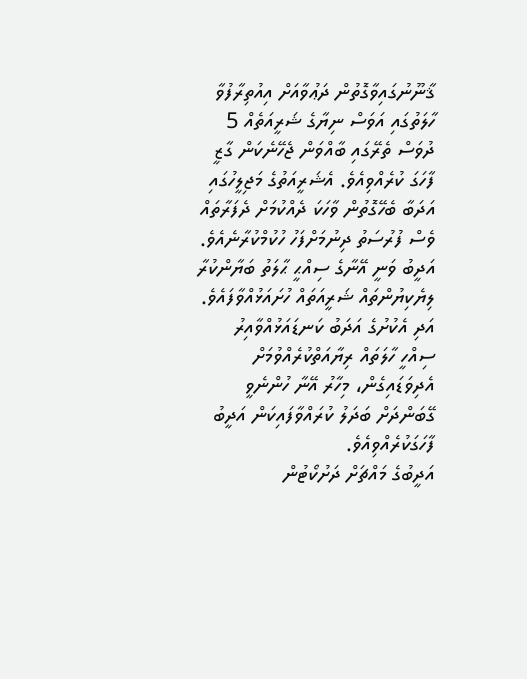ޤާނޫނުގައިވާގޮތުން ދަޢުވާއަށް އިއުތިރާފުވާ ހާލަތުގައި އަވަސް ނިޔާގެ ޝަރީއަތެއް 5 ދުވަސް ތެރޭގައި ބާއްވަން ޖެހޭނެކަން ގާޒީ ފާހަގަ ކުރެއްވިއެވެ. އެޝަރީއަތުގެ މަޖިލީހުގައި އަދަބާ ބެހޭގޮތުން ވާހަކަ ދެއްކުމަށް ދެފަރާތައް ވެސް ފުރުސަތު ދިނުމަށްފަހު ހުކުމްކުރާނެއެވެ.
އަދީބު ވަނީ އޭނާގެ ސިއްޙީ ޙާލަތު ބަޔާންކުރާ ލިޔެކިޔުންތައް ޝަރީއަތައް ހުށައަޅުއްވާފައެވެ. އަދި އެކުށުގެ އަދަބު ކަނޑައަޅުއްވާއިރު ސިއްހީ ހާލަތައް ރިޔާއަތްކުރެއްވުމަށް އެދިވަޑައިގެން، މިހާރު އޭނާ ހުންނެވީ ގޭބަންދަށް ބަދަލު ކުރައްވާފައިކަން އަދީބު ފާހަގަކުރެއްވިއެވެ.
އަދީބުގެ މައްޗަށް ދަށުކޯޓުން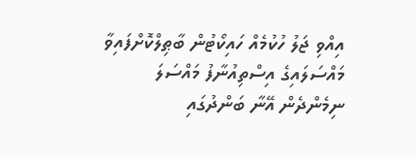އިއްވި ޖަލު ހުކުމެއް ހައިކޯޓުން ބާޠިލްކޮށްފައިވާ މައްސަލައިގެ އިސްތިއުނާފު މައްސަލަ ނިމެންދެން އޭނާ ބަންދުގައި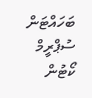ބަހައްޓަން ސުޕްރީމް ކޯޓުން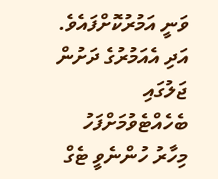ވަނީ އަމުރުކޮށްފައެވެ. އަދި އެއަމުރުގެ ދަށުން ޖަލުގައި ބެހެއްޓެވުމަށްފަހު މިހާރު ހުންނެވީ ޓެގް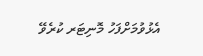އެޅުވުމަށްފަހު މޮނިޓަރ ކުރެވޭ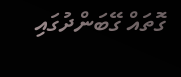ގޮތައް ގޭބަންދުގައި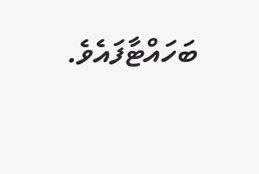ބަހައްޓާފައެވެ.